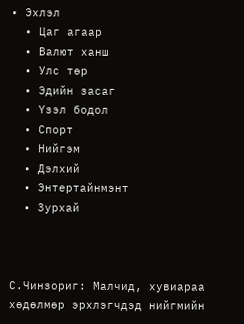• Эхлэл
  • Цаг агаар
  • Валют ханш
  • Улс төр
  • Эдийн засаг
  • Үзэл бодол
  • Спорт
  • Нийгэм
  • Дэлхий
  • Энтертайнмэнт
  • Зурхай



С.Чинзориг: Малчид, хувиараа хөдөлмөр эрхлэгчдэд нийгмийн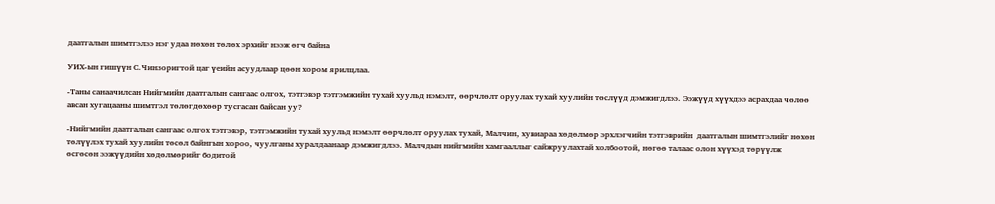даатгалын шимтгэлээ нэг удаа нөхөн төлөх эрхийг нээж өгч байна

УИХ-ын гишүүн С.Чинзоригтой цаг үеийн асуудлаар цөөн хором ярилцлаа.

-Таны санаачилсан Нийгмийн даатгалын сангаас олгох, тэтгэвэр тэтгэмжийн тухай хуульд нэмэлт, өөрчлөлт оруулах тухай хуулийн төслүүд дэмжигдлээ. Ээжүүд хүүхдээ асрахдаа чөлөө авсан хугацааны шимтгэл төлөгдөхөөр тусгасан байсан уу?

-Нийгмийн даатгалын сангаас олгох тэтгэвэр, тэтгэмжийн тухай хуульд нэмэлт өөрчлөлт оруулах тухай, Малчин, хувиараа хөдөлмөр эрхлэгчийн тэтгэврийн  даатгалын шимтгэлийг нөхөн төлүүлэх тухай хуулийн төсөл байнгын хороо, чуулганы хуралдаанаар дэмжигдлээ. Малчдын нийгмийн хамгааллыг сайжруулахтай холбоотой, нөгөө талаас олон хүүхэд төрүүлж өсгөсөн ээжүүдийн хөдөлмөрийг бодитой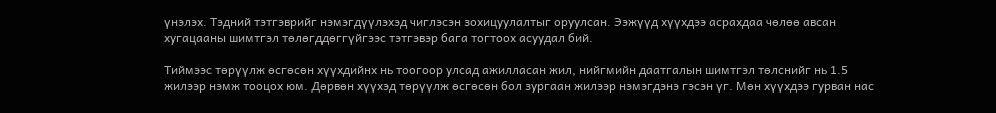үнэлэх. Тэдний тэтгэврийг нэмэгдүүлэхэд чиглэсэн зохицуулалтыг оруулсан. Ээжүүд хүүхдээ асрахдаа чөлөө авсан хугацааны шимтгэл төлөгддөггүйгээс тэтгэвэр бага тогтоох асуудал бий.

Тиймээс төрүүлж өсгөсөн хүүхдийнх нь тоогоор улсад ажилласан жил, нийгмийн даатгалын шимтгэл төлснийг нь 1.5 жилээр нэмж тооцох юм. Дөрвөн хүүхэд төрүүлж өсгөсөн бол зургаан жилээр нэмэгдэнэ гэсэн үг. Мөн хүүхдээ гурван нас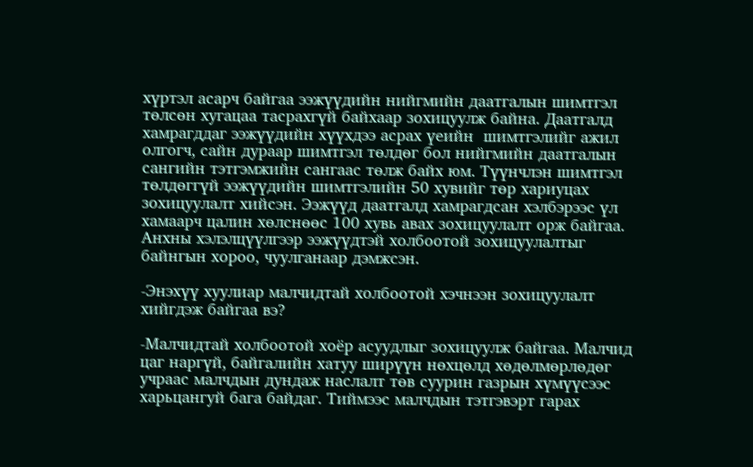хүртэл асарч байгаа ээжүүдийн нийгмийн даатгалын шимтгэл төлсөн хугацаа тасрахгүй байхаар зохицуулж байна. Даатгалд хамрагддаг ээжүүдийн хүүхдээ асрах үеийн  шимтгэлийг ажил олгогч, сайн дураар шимтгэл төлдөг бол нийгмийн даатгалын сангийн тэтгэмжийн сангаас төлж байх юм. Түүнчлэн шимтгэл төлдөггүй ээжүүдийн шимтгэлийн 50 хувийг төр хариуцах зохицуулалт хийсэн. Ээжүүд даатгалд хамрагдсан хэлбэрээс үл хамаарч цалин хөлснөөс 100 хувь авах зохицуулалт орж байгаа. Анхны хэлэлцүүлгээр ээжүүдтэй холбоотой зохицуулалтыг байнгын хороо, чуулганаар дэмжсэн.

-Энэхүү хуулиар малчидтай холбоотой хэчнээн зохицуулалт хийгдэж байгаа вэ?

-Малчидтай холбоотой хоёр асуудлыг зохицуулж байгаа. Малчид цаг наргүй, байгалийн хатуу ширүүн нөхцөлд хөдөлмөрлөдөг учраас малчдын дундаж наслалт төв суурин газрын хүмүүсээс харьцангуй бага байдаг. Тиймээс малчдын тэтгэвэрт гарах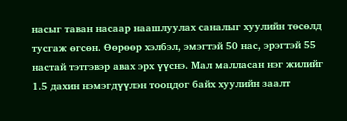насыг таван насаар наашлуулах саналыг хуулийн төсөлд тусгаж өгсөн. Өөрөөр хэлбэл, эмэгтэй 50 нас, эрэгтэй 55 настай тэтгэвэр авах эрх үүснэ. Мал малласан нэг жилийг 1.5 дахин нэмэгдүүлэн тооцдог байх хуулийн заалт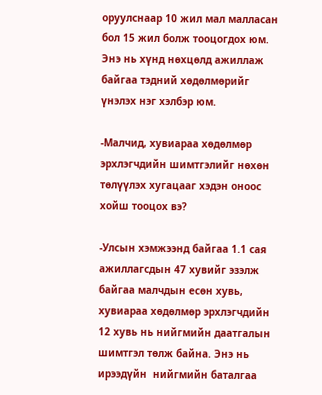оруулснаар 10 жил мал малласан бол 15 жил болж тооцогдох юм. Энэ нь хүнд нөхцөлд ажиллаж байгаа тэдний хөдөлмөрийг үнэлэх нэг хэлбэр юм.

-Малчид, хувиараа хөдөлмөр эрхлэгчдийн шимтгэлийг нөхөн төлүүлэх хугацааг хэдэн оноос хойш тооцох вэ?

-Улсын хэмжээнд байгаа 1.1 сая ажиллагсдын 47 хувийг эзэлж байгаа малчдын есөн хувь, хувиараа хөдөлмөр эрхлэгчдийн 12 хувь нь нийгмийн даатгалын шимтгэл төлж байна. Энэ нь ирээдүйн  нийгмийн баталгаа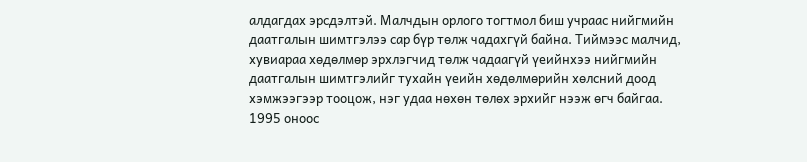алдагдах эрсдэлтэй. Малчдын орлого тогтмол биш учраас нийгмийн даатгалын шимтгэлээ сар бүр төлж чадахгүй байна. Тиймээс малчид, хувиараа хөдөлмөр эрхлэгчид төлж чадаагүй үеийнхээ нийгмийн даатгалын шимтгэлийг тухайн үеийн хөдөлмөрийн хөлсний доод хэмжээгээр тооцож, нэг удаа нөхөн төлөх эрхийг нээж өгч байгаа. 1995 оноос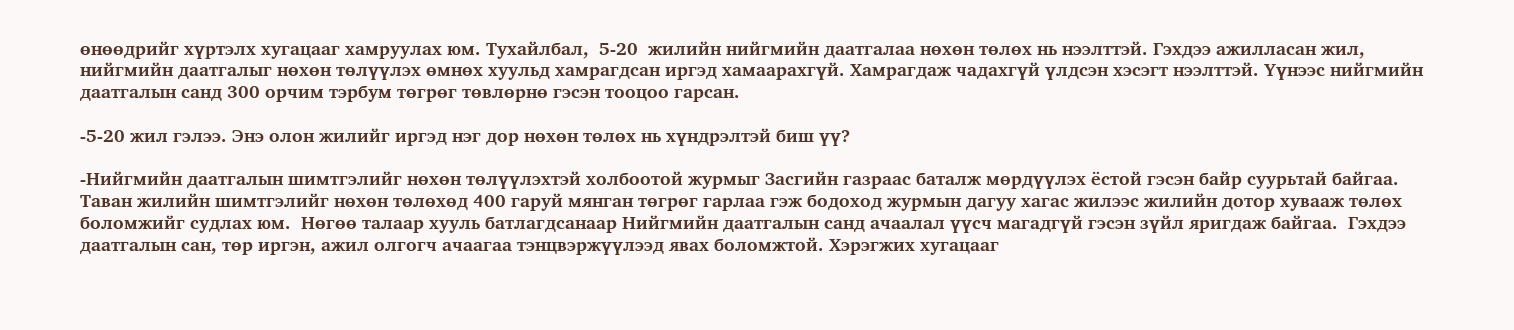өнөөдрийг хүртэлх хугацааг хамруулах юм. Тухайлбал,  5-20  жилийн нийгмийн даатгалаа нөхөн төлөх нь нээлттэй. Гэхдээ ажилласан жил, нийгмийн даатгалыг нөхөн төлүүлэх өмнөх хуульд хамрагдсан иргэд хамаарахгүй. Хамрагдаж чадахгүй үлдсэн хэсэгт нээлттэй. Үүнээс нийгмийн даатгалын санд 300 орчим тэрбум төгрөг төвлөрнө гэсэн тооцоо гарсан.

-5-20 жил гэлээ. Энэ олон жилийг иргэд нэг дор нөхөн төлөх нь хүндрэлтэй биш үү?

-Нийгмийн даатгалын шимтгэлийг нөхөн төлүүлэхтэй холбоотой журмыг Засгийн газраас баталж мөрдүүлэх ёстой гэсэн байр суурьтай байгаа. Таван жилийн шимтгэлийг нөхөн төлөхөд 400 гаруй мянган төгрөг гарлаа гэж бодоход журмын дагуу хагас жилээс жилийн дотор хувааж төлөх боломжийг судлах юм.  Нөгөө талаар хууль батлагдсанаар Нийгмийн даатгалын санд ачаалал үүсч магадгүй гэсэн зүйл яригдаж байгаа.  Гэхдээ даатгалын сан, төр иргэн, ажил олгогч ачаагаа тэнцвэржүүлээд явах боломжтой. Хэрэгжих хугацааг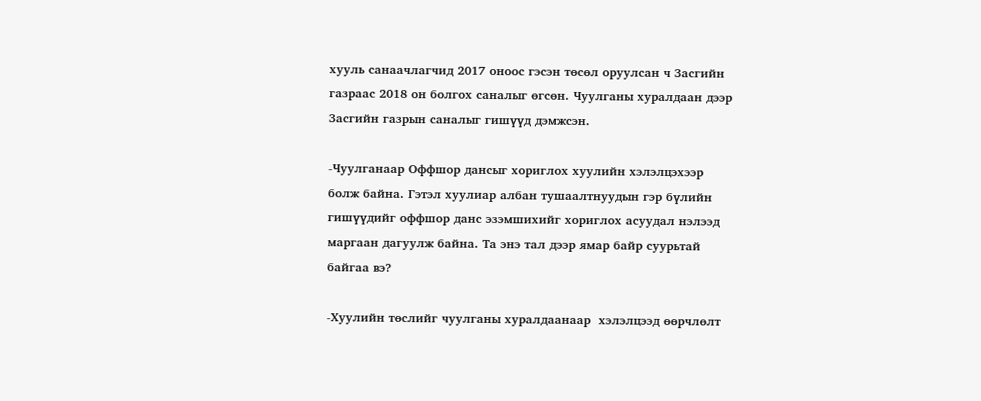хууль санаачлагчид 2017 оноос гэсэн төсөл оруулсан ч Засгийн газраас 2018 он болгох саналыг өгсөн. Чуулганы хуралдаан дээр Засгийн газрын саналыг гишүүд дэмжсэн.

-Чуулганаар Оффшор дансыг хориглох хуулийн хэлэлцэхээр болж байна. Гэтэл хуулиар албан тушаалтнуудын гэр бүлийн гишүүдийг оффшор данс эзэмшихийг хориглох асуудал нэлээд маргаан дагуулж байна. Та энэ тал дээр ямар байр суурьтай байгаа вэ?

-Хуулийн төслийг чуулганы хуралдаанаар  хэлэлцээд өөрчлөлт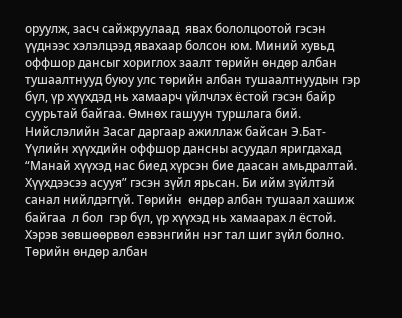оруулж, засч сайжруулаад  явах бололцоотой гэсэн үүднээс хэлэлцээд явахаар болсон юм. Миний хувьд оффшор дансыг хориглох заалт төрийн өндөр албан тушаалтнууд буюу улс төрийн албан тушаалтнуудын гэр бүл, үр хүүхдэд нь хамаарч үйлчлэх ёстой гэсэн байр суурьтай байгаа. Өмнөх гашуун туршлага бий. Нийслэлийн Засаг даргаар ажиллаж байсан Э.Бат-Үүлийн хүүхдийн оффшор дансны асуудал яригдахад “Манай хүүхэд нас биед хүрсэн бие даасан амьдралтай. Хүүхдээсээ асууя” гэсэн зүйл ярьсан. Би ийм зүйлтэй санал нийлдэггүй. Төрийн  өндөр албан тушаал хашиж байгаа  л бол  гэр бүл, үр хүүхэд нь хамаарах л ёстой. Хэрэв зөвшөөрвөл еэвэнгийн нэг тал шиг зүйл болно. Төрийн өндөр албан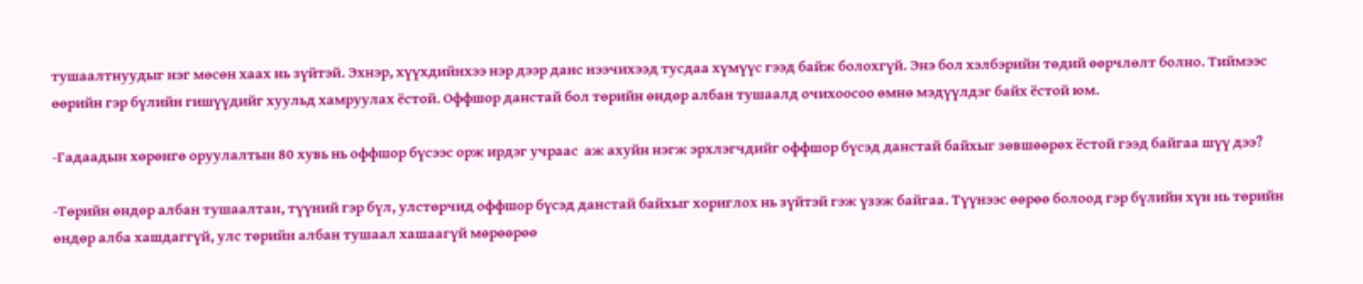тушаалтнуудыг нэг мөсөн хаах нь зүйтэй. Эхнэр, хүүхдийнхээ нэр дээр данс нээчихээд тусдаа хүмүүс гээд байж болохгүй. Энэ бол хэлбэрийн төдий өөрчлөлт болно. Тиймээс өөрийн гэр бүлийн гишүүдийг хуульд хамруулах ёстой. Оффшор данстай бол төрийн өндөр албан тушаалд очихоосоо өмнө мэдүүлдэг байх ёстой юм.

-Гадаадын хөрөнгө оруулалтын 80 хувь нь оффшор бүсээс орж ирдэг учраас  аж ахуйн нэгж эрхлэгчдийг оффшор бүсэд данстай байхыг зөвшөөрөх ёстой гээд байгаа шүү дээ?

-Төрийн өндөр албан тушаалтан, түүний гэр бүл, улстөрчид оффшор бүсэд данстай байхыг хориглох нь зүйтэй гэж үзэж байгаа. Түүнээс өөрөө болоод гэр бүлийн хүн нь төрийн өндөр алба хашдаггүй, улс төрийн албан тушаал хашаагүй мөрөөрөө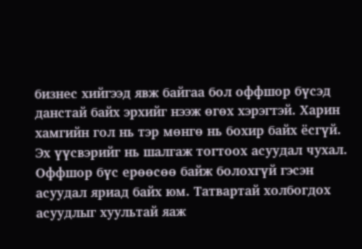бизнес хийгээд явж байгаа бол оффшор бүсэд данстай байх эрхийг нээж өгөх хэрэгтэй. Харин хамгийн гол нь тэр мөнгө нь бохир байх ёсгүй. Эх үүсвэрийг нь шалгаж тогтоох асуудал чухал. Оффшор бүс ерөөсөө байж болохгүй гэсэн асуудал яриад байх юм. Татвартай холбогдох асуудлыг хуультай яаж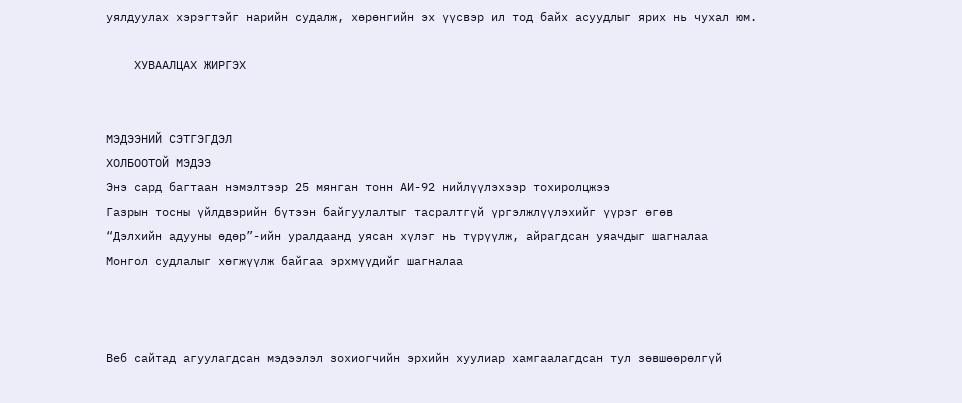уялдуулах хэрэгтэйг нарийн судалж, хөрөнгийн эх үүсвэр ил тод байх асуудлыг ярих нь чухал юм.

    ХУВААЛЦАХ ЖИРГЭХ


МЭДЭЭНИЙ СЭТГЭГДЭЛ
ХОЛБООТОЙ МЭДЭЭ
Энэ сард багтаан нэмэлтээр 25 мянган тонн АИ-92 нийлүүлэхээр тохиролцжээ
Газрын тосны үйлдвэрийн бүтээн байгуулалтыг тасралтгүй үргэлжлүүлэхийг үүрэг өгөв
“Дэлхийн адууны өдөр”-ийн уралдаанд уясан хүлэг нь түрүүлж, айрагдсан уяачдыг шагналаа
Монгол судлалыг хөгжүүлж байгаа эрхмүүдийг шагналаа



Веб сайтад агуулагдсан мэдээлэл зохиогчийн эрхийн хуулиар хамгаалагдсан тул зөвшөөрөлгүй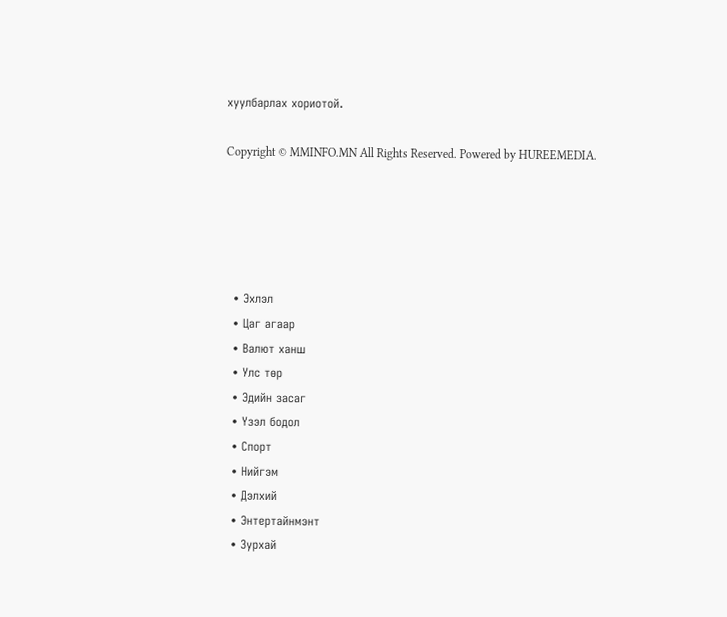хуулбарлах хориотой.

Copyright © MMINFO.MN All Rights Reserved. Powered by HUREEMEDIA.





  • Эхлэл
  • Цаг агаар
  • Валют ханш
  • Улс төр
  • Эдийн засаг
  • Үзэл бодол
  • Спорт
  • Нийгэм
  • Дэлхий
  • Энтертайнмэнт
  • Зурхай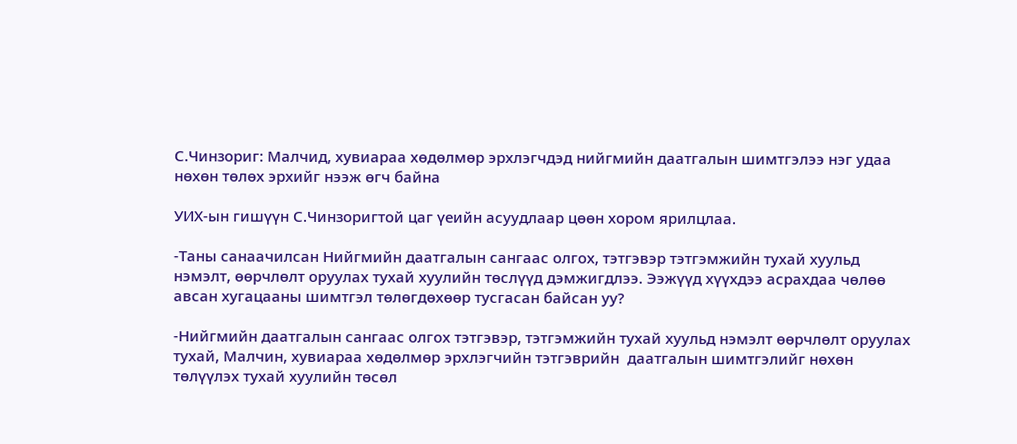С.Чинзориг: Малчид, хувиараа хөдөлмөр эрхлэгчдэд нийгмийн даатгалын шимтгэлээ нэг удаа нөхөн төлөх эрхийг нээж өгч байна

УИХ-ын гишүүн С.Чинзоригтой цаг үеийн асуудлаар цөөн хором ярилцлаа.

-Таны санаачилсан Нийгмийн даатгалын сангаас олгох, тэтгэвэр тэтгэмжийн тухай хуульд нэмэлт, өөрчлөлт оруулах тухай хуулийн төслүүд дэмжигдлээ. Ээжүүд хүүхдээ асрахдаа чөлөө авсан хугацааны шимтгэл төлөгдөхөөр тусгасан байсан уу?

-Нийгмийн даатгалын сангаас олгох тэтгэвэр, тэтгэмжийн тухай хуульд нэмэлт өөрчлөлт оруулах тухай, Малчин, хувиараа хөдөлмөр эрхлэгчийн тэтгэврийн  даатгалын шимтгэлийг нөхөн төлүүлэх тухай хуулийн төсөл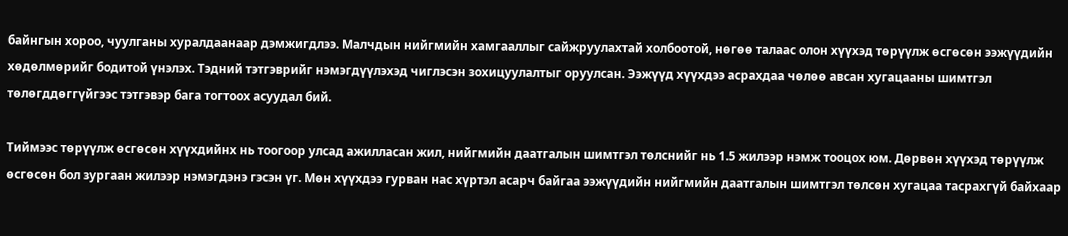байнгын хороо, чуулганы хуралдаанаар дэмжигдлээ. Малчдын нийгмийн хамгааллыг сайжруулахтай холбоотой, нөгөө талаас олон хүүхэд төрүүлж өсгөсөн ээжүүдийн хөдөлмөрийг бодитой үнэлэх. Тэдний тэтгэврийг нэмэгдүүлэхэд чиглэсэн зохицуулалтыг оруулсан. Ээжүүд хүүхдээ асрахдаа чөлөө авсан хугацааны шимтгэл төлөгддөггүйгээс тэтгэвэр бага тогтоох асуудал бий.

Тиймээс төрүүлж өсгөсөн хүүхдийнх нь тоогоор улсад ажилласан жил, нийгмийн даатгалын шимтгэл төлснийг нь 1.5 жилээр нэмж тооцох юм. Дөрвөн хүүхэд төрүүлж өсгөсөн бол зургаан жилээр нэмэгдэнэ гэсэн үг. Мөн хүүхдээ гурван нас хүртэл асарч байгаа ээжүүдийн нийгмийн даатгалын шимтгэл төлсөн хугацаа тасрахгүй байхаар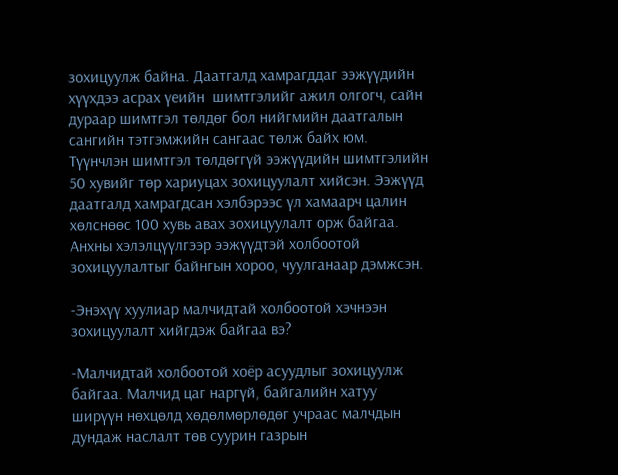зохицуулж байна. Даатгалд хамрагддаг ээжүүдийн хүүхдээ асрах үеийн  шимтгэлийг ажил олгогч, сайн дураар шимтгэл төлдөг бол нийгмийн даатгалын сангийн тэтгэмжийн сангаас төлж байх юм. Түүнчлэн шимтгэл төлдөггүй ээжүүдийн шимтгэлийн 50 хувийг төр хариуцах зохицуулалт хийсэн. Ээжүүд даатгалд хамрагдсан хэлбэрээс үл хамаарч цалин хөлснөөс 100 хувь авах зохицуулалт орж байгаа. Анхны хэлэлцүүлгээр ээжүүдтэй холбоотой зохицуулалтыг байнгын хороо, чуулганаар дэмжсэн.

-Энэхүү хуулиар малчидтай холбоотой хэчнээн зохицуулалт хийгдэж байгаа вэ?

-Малчидтай холбоотой хоёр асуудлыг зохицуулж байгаа. Малчид цаг наргүй, байгалийн хатуу ширүүн нөхцөлд хөдөлмөрлөдөг учраас малчдын дундаж наслалт төв суурин газрын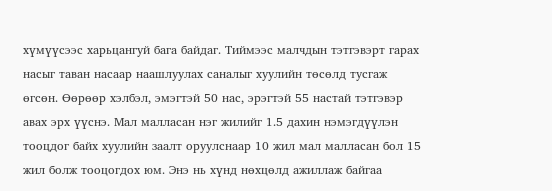хүмүүсээс харьцангуй бага байдаг. Тиймээс малчдын тэтгэвэрт гарах насыг таван насаар наашлуулах саналыг хуулийн төсөлд тусгаж өгсөн. Өөрөөр хэлбэл, эмэгтэй 50 нас, эрэгтэй 55 настай тэтгэвэр авах эрх үүснэ. Мал малласан нэг жилийг 1.5 дахин нэмэгдүүлэн тооцдог байх хуулийн заалт оруулснаар 10 жил мал малласан бол 15 жил болж тооцогдох юм. Энэ нь хүнд нөхцөлд ажиллаж байгаа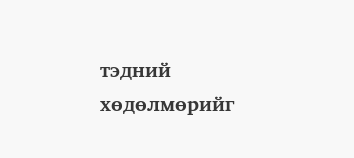тэдний хөдөлмөрийг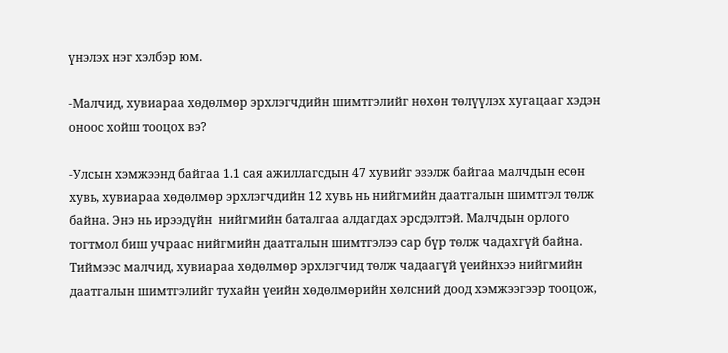үнэлэх нэг хэлбэр юм.

-Малчид, хувиараа хөдөлмөр эрхлэгчдийн шимтгэлийг нөхөн төлүүлэх хугацааг хэдэн оноос хойш тооцох вэ?

-Улсын хэмжээнд байгаа 1.1 сая ажиллагсдын 47 хувийг эзэлж байгаа малчдын есөн хувь, хувиараа хөдөлмөр эрхлэгчдийн 12 хувь нь нийгмийн даатгалын шимтгэл төлж байна. Энэ нь ирээдүйн  нийгмийн баталгаа алдагдах эрсдэлтэй. Малчдын орлого тогтмол биш учраас нийгмийн даатгалын шимтгэлээ сар бүр төлж чадахгүй байна. Тиймээс малчид, хувиараа хөдөлмөр эрхлэгчид төлж чадаагүй үеийнхээ нийгмийн даатгалын шимтгэлийг тухайн үеийн хөдөлмөрийн хөлсний доод хэмжээгээр тооцож,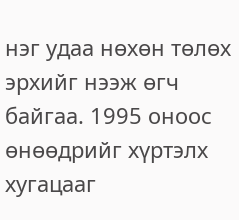нэг удаа нөхөн төлөх эрхийг нээж өгч байгаа. 1995 оноос өнөөдрийг хүртэлх хугацааг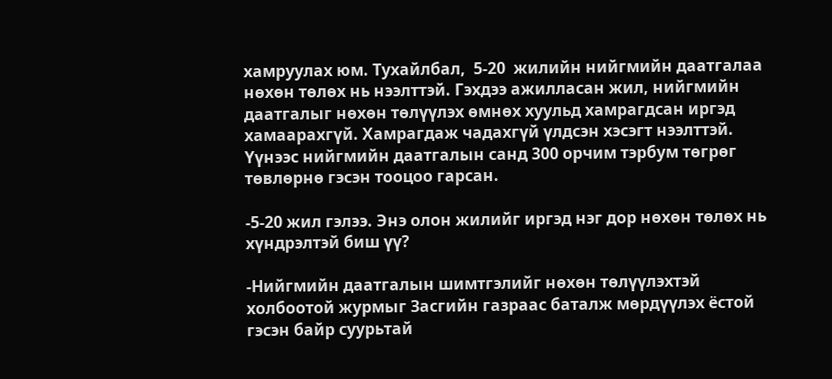хамруулах юм. Тухайлбал,  5-20  жилийн нийгмийн даатгалаа нөхөн төлөх нь нээлттэй. Гэхдээ ажилласан жил, нийгмийн даатгалыг нөхөн төлүүлэх өмнөх хуульд хамрагдсан иргэд хамаарахгүй. Хамрагдаж чадахгүй үлдсэн хэсэгт нээлттэй. Үүнээс нийгмийн даатгалын санд 300 орчим тэрбум төгрөг төвлөрнө гэсэн тооцоо гарсан.

-5-20 жил гэлээ. Энэ олон жилийг иргэд нэг дор нөхөн төлөх нь хүндрэлтэй биш үү?

-Нийгмийн даатгалын шимтгэлийг нөхөн төлүүлэхтэй холбоотой журмыг Засгийн газраас баталж мөрдүүлэх ёстой гэсэн байр суурьтай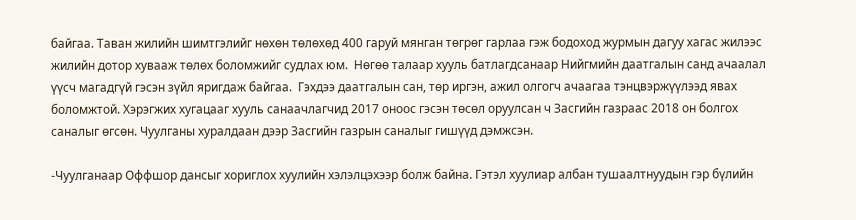байгаа. Таван жилийн шимтгэлийг нөхөн төлөхөд 400 гаруй мянган төгрөг гарлаа гэж бодоход журмын дагуу хагас жилээс жилийн дотор хувааж төлөх боломжийг судлах юм.  Нөгөө талаар хууль батлагдсанаар Нийгмийн даатгалын санд ачаалал үүсч магадгүй гэсэн зүйл яригдаж байгаа.  Гэхдээ даатгалын сан, төр иргэн, ажил олгогч ачаагаа тэнцвэржүүлээд явах боломжтой. Хэрэгжих хугацааг хууль санаачлагчид 2017 оноос гэсэн төсөл оруулсан ч Засгийн газраас 2018 он болгох саналыг өгсөн. Чуулганы хуралдаан дээр Засгийн газрын саналыг гишүүд дэмжсэн.

-Чуулганаар Оффшор дансыг хориглох хуулийн хэлэлцэхээр болж байна. Гэтэл хуулиар албан тушаалтнуудын гэр бүлийн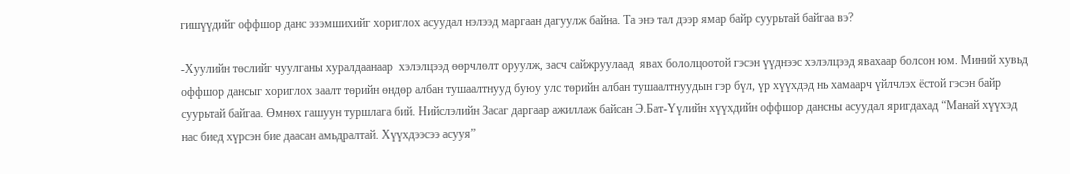гишүүдийг оффшор данс эзэмшихийг хориглох асуудал нэлээд маргаан дагуулж байна. Та энэ тал дээр ямар байр суурьтай байгаа вэ?

-Хуулийн төслийг чуулганы хуралдаанаар  хэлэлцээд өөрчлөлт оруулж, засч сайжруулаад  явах бололцоотой гэсэн үүднээс хэлэлцээд явахаар болсон юм. Миний хувьд оффшор дансыг хориглох заалт төрийн өндөр албан тушаалтнууд буюу улс төрийн албан тушаалтнуудын гэр бүл, үр хүүхдэд нь хамаарч үйлчлэх ёстой гэсэн байр суурьтай байгаа. Өмнөх гашуун туршлага бий. Нийслэлийн Засаг даргаар ажиллаж байсан Э.Бат-Үүлийн хүүхдийн оффшор дансны асуудал яригдахад “Манай хүүхэд нас биед хүрсэн бие даасан амьдралтай. Хүүхдээсээ асууя”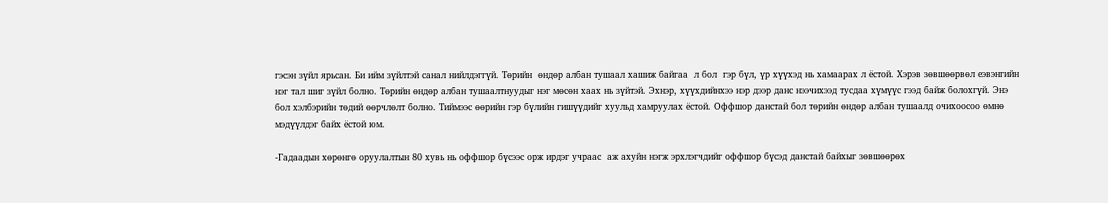гэсэн зүйл ярьсан. Би ийм зүйлтэй санал нийлдэггүй. Төрийн  өндөр албан тушаал хашиж байгаа  л бол  гэр бүл, үр хүүхэд нь хамаарах л ёстой. Хэрэв зөвшөөрвөл еэвэнгийн нэг тал шиг зүйл болно. Төрийн өндөр албан тушаалтнуудыг нэг мөсөн хаах нь зүйтэй. Эхнэр, хүүхдийнхээ нэр дээр данс нээчихээд тусдаа хүмүүс гээд байж болохгүй. Энэ бол хэлбэрийн төдий өөрчлөлт болно. Тиймээс өөрийн гэр бүлийн гишүүдийг хуульд хамруулах ёстой. Оффшор данстай бол төрийн өндөр албан тушаалд очихоосоо өмнө мэдүүлдэг байх ёстой юм.

-Гадаадын хөрөнгө оруулалтын 80 хувь нь оффшор бүсээс орж ирдэг учраас  аж ахуйн нэгж эрхлэгчдийг оффшор бүсэд данстай байхыг зөвшөөрөх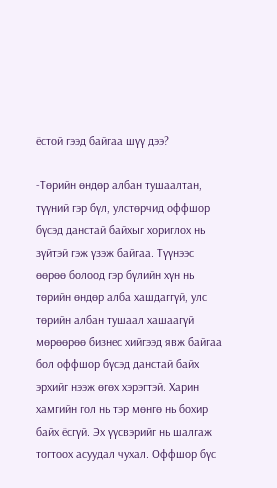ёстой гээд байгаа шүү дээ?

-Төрийн өндөр албан тушаалтан, түүний гэр бүл, улстөрчид оффшор бүсэд данстай байхыг хориглох нь зүйтэй гэж үзэж байгаа. Түүнээс өөрөө болоод гэр бүлийн хүн нь төрийн өндөр алба хашдаггүй, улс төрийн албан тушаал хашаагүй мөрөөрөө бизнес хийгээд явж байгаа бол оффшор бүсэд данстай байх эрхийг нээж өгөх хэрэгтэй. Харин хамгийн гол нь тэр мөнгө нь бохир байх ёсгүй. Эх үүсвэрийг нь шалгаж тогтоох асуудал чухал. Оффшор бүс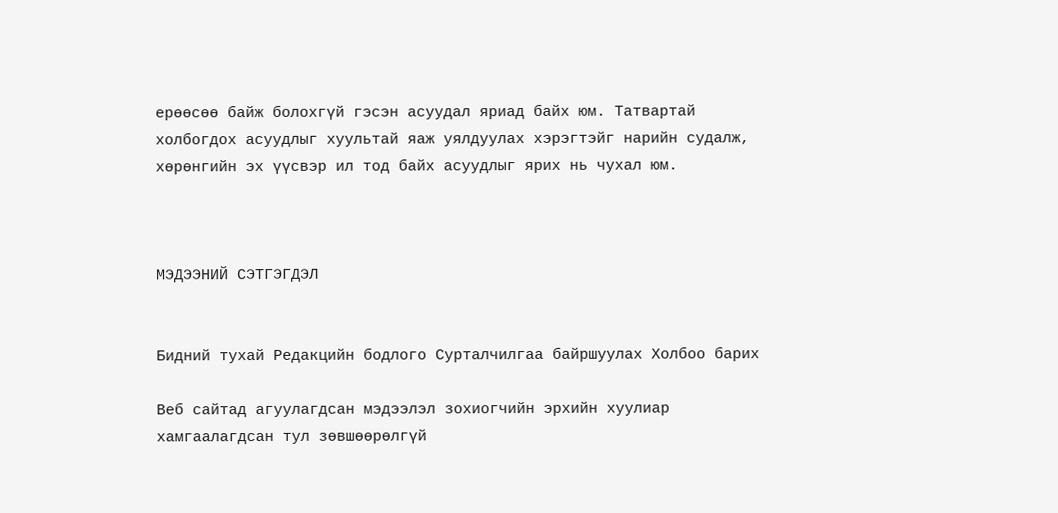ерөөсөө байж болохгүй гэсэн асуудал яриад байх юм. Татвартай холбогдох асуудлыг хуультай яаж уялдуулах хэрэгтэйг нарийн судалж, хөрөнгийн эх үүсвэр ил тод байх асуудлыг ярих нь чухал юм.



МЭДЭЭНИЙ СЭТГЭГДЭЛ


Бидний тухай Редакцийн бодлого Сурталчилгаа байршуулах Холбоо барих

Веб сайтад агуулагдсан мэдээлэл зохиогчийн эрхийн хуулиар хамгаалагдсан тул зөвшөөрөлгүй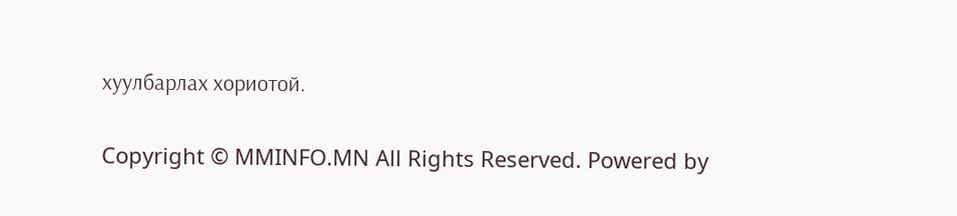хуулбарлах хориотой.

Copyright © MMINFO.MN All Rights Reserved. Powered by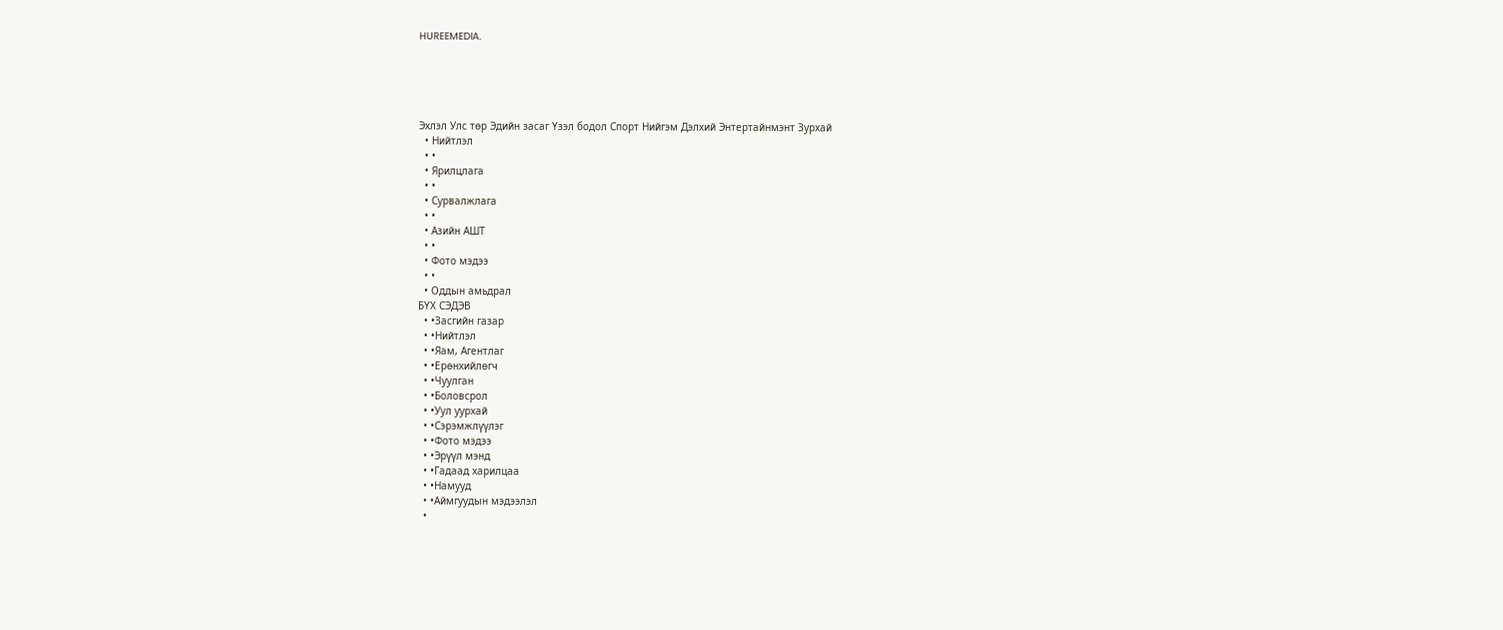HUREEMEDIA.





Эхлэл Улс төр Эдийн засаг Үзэл бодол Спорт Нийгэм Дэлхий Энтертайнмэнт Зурхай
  • Нийтлэл
  • •
  • Ярилцлага
  • •
  • Сурвалжлага
  • •
  • Азийн АШТ
  • •
  • Фото мэдээ
  • •
  • Оддын амьдрал
БҮХ СЭДЭВ
  • •Засгийн газар
  • •Нийтлэл
  • •Яам, Агентлаг
  • •Ерөнхийлөгч
  • •Чуулган
  • •Боловсрол
  • •Уул уурхай
  • •Сэрэмжлүүлэг
  • •Фото мэдээ
  • •Эрүүл мэнд
  • •Гадаад харилцаа
  • •Намууд
  • •Аймгуудын мэдээлэл
  •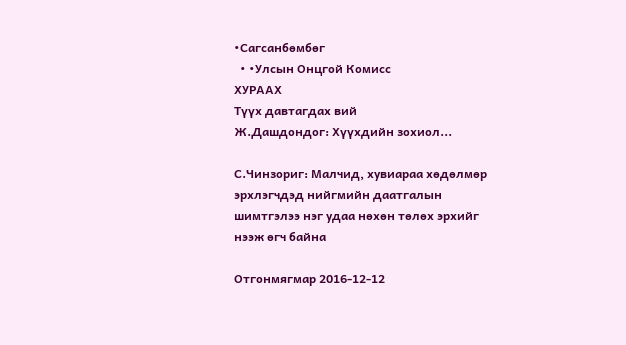•Сагсанбөмбөг
  • •Улсын Онцгой Комисс
ХУРААХ
Түүх давтагдах вий
Ж.Дашдондог: Хүүхдийн зохиол...

С.Чинзориг: Малчид, хувиараа хөдөлмөр эрхлэгчдэд нийгмийн даатгалын шимтгэлээ нэг удаа нөхөн төлөх эрхийг нээж өгч байна

Отгонмягмар 2016-12-12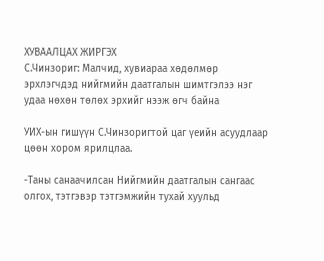ХУВААЛЦАХ ЖИРГЭХ
С.Чинзориг: Малчид, хувиараа хөдөлмөр эрхлэгчдэд нийгмийн даатгалын шимтгэлээ нэг удаа нөхөн төлөх эрхийг нээж өгч байна

УИХ-ын гишүүн С.Чинзоригтой цаг үеийн асуудлаар цөөн хором ярилцлаа.

-Таны санаачилсан Нийгмийн даатгалын сангаас олгох, тэтгэвэр тэтгэмжийн тухай хуульд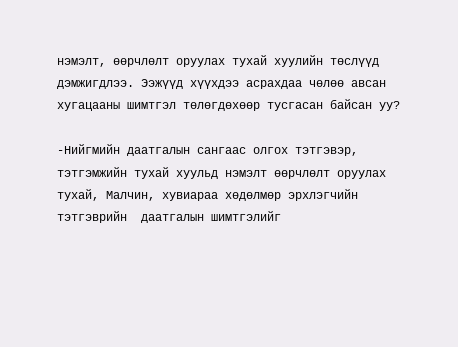нэмэлт, өөрчлөлт оруулах тухай хуулийн төслүүд дэмжигдлээ. Ээжүүд хүүхдээ асрахдаа чөлөө авсан хугацааны шимтгэл төлөгдөхөөр тусгасан байсан уу?

-Нийгмийн даатгалын сангаас олгох тэтгэвэр, тэтгэмжийн тухай хуульд нэмэлт өөрчлөлт оруулах тухай, Малчин, хувиараа хөдөлмөр эрхлэгчийн тэтгэврийн  даатгалын шимтгэлийг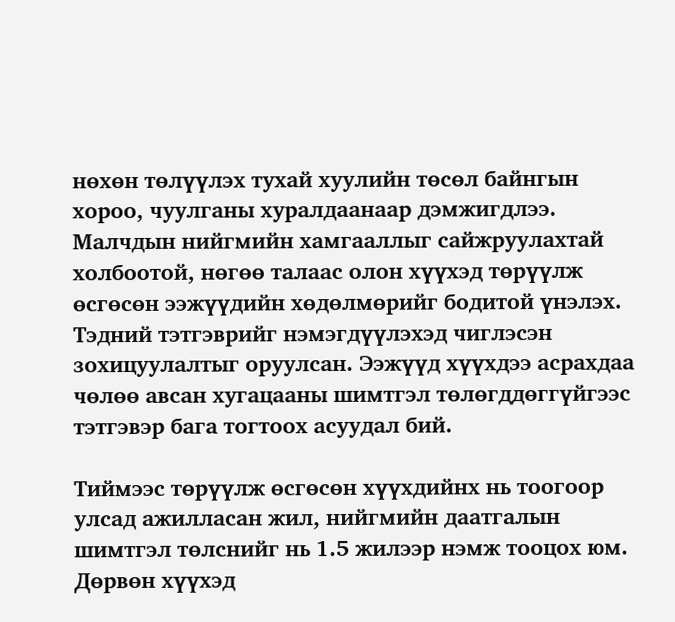нөхөн төлүүлэх тухай хуулийн төсөл байнгын хороо, чуулганы хуралдаанаар дэмжигдлээ. Малчдын нийгмийн хамгааллыг сайжруулахтай холбоотой, нөгөө талаас олон хүүхэд төрүүлж өсгөсөн ээжүүдийн хөдөлмөрийг бодитой үнэлэх. Тэдний тэтгэврийг нэмэгдүүлэхэд чиглэсэн зохицуулалтыг оруулсан. Ээжүүд хүүхдээ асрахдаа чөлөө авсан хугацааны шимтгэл төлөгддөггүйгээс тэтгэвэр бага тогтоох асуудал бий.

Тиймээс төрүүлж өсгөсөн хүүхдийнх нь тоогоор улсад ажилласан жил, нийгмийн даатгалын шимтгэл төлснийг нь 1.5 жилээр нэмж тооцох юм. Дөрвөн хүүхэд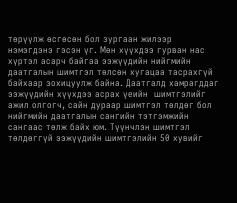төрүүлж өсгөсөн бол зургаан жилээр нэмэгдэнэ гэсэн үг. Мөн хүүхдээ гурван нас хүртэл асарч байгаа ээжүүдийн нийгмийн даатгалын шимтгэл төлсөн хугацаа тасрахгүй байхаар зохицуулж байна. Даатгалд хамрагддаг ээжүүдийн хүүхдээ асрах үеийн  шимтгэлийг ажил олгогч, сайн дураар шимтгэл төлдөг бол нийгмийн даатгалын сангийн тэтгэмжийн сангаас төлж байх юм. Түүнчлэн шимтгэл төлдөггүй ээжүүдийн шимтгэлийн 50 хувийг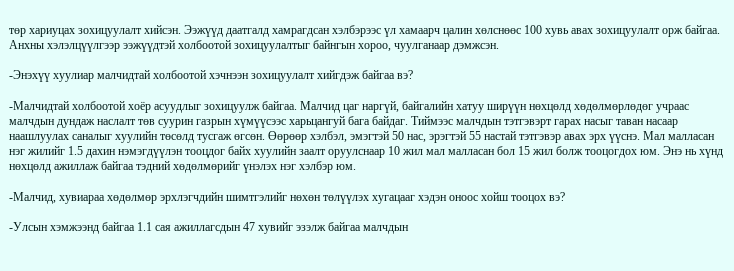төр хариуцах зохицуулалт хийсэн. Ээжүүд даатгалд хамрагдсан хэлбэрээс үл хамаарч цалин хөлснөөс 100 хувь авах зохицуулалт орж байгаа. Анхны хэлэлцүүлгээр ээжүүдтэй холбоотой зохицуулалтыг байнгын хороо, чуулганаар дэмжсэн.

-Энэхүү хуулиар малчидтай холбоотой хэчнээн зохицуулалт хийгдэж байгаа вэ?

-Малчидтай холбоотой хоёр асуудлыг зохицуулж байгаа. Малчид цаг наргүй, байгалийн хатуу ширүүн нөхцөлд хөдөлмөрлөдөг учраас малчдын дундаж наслалт төв суурин газрын хүмүүсээс харьцангуй бага байдаг. Тиймээс малчдын тэтгэвэрт гарах насыг таван насаар наашлуулах саналыг хуулийн төсөлд тусгаж өгсөн. Өөрөөр хэлбэл, эмэгтэй 50 нас, эрэгтэй 55 настай тэтгэвэр авах эрх үүснэ. Мал малласан нэг жилийг 1.5 дахин нэмэгдүүлэн тооцдог байх хуулийн заалт оруулснаар 10 жил мал малласан бол 15 жил болж тооцогдох юм. Энэ нь хүнд нөхцөлд ажиллаж байгаа тэдний хөдөлмөрийг үнэлэх нэг хэлбэр юм.

-Малчид, хувиараа хөдөлмөр эрхлэгчдийн шимтгэлийг нөхөн төлүүлэх хугацааг хэдэн оноос хойш тооцох вэ?

-Улсын хэмжээнд байгаа 1.1 сая ажиллагсдын 47 хувийг эзэлж байгаа малчдын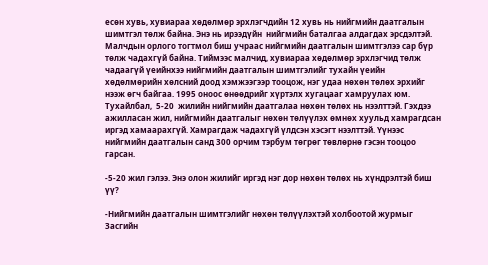есөн хувь, хувиараа хөдөлмөр эрхлэгчдийн 12 хувь нь нийгмийн даатгалын шимтгэл төлж байна. Энэ нь ирээдүйн  нийгмийн баталгаа алдагдах эрсдэлтэй. Малчдын орлого тогтмол биш учраас нийгмийн даатгалын шимтгэлээ сар бүр төлж чадахгүй байна. Тиймээс малчид, хувиараа хөдөлмөр эрхлэгчид төлж чадаагүй үеийнхээ нийгмийн даатгалын шимтгэлийг тухайн үеийн хөдөлмөрийн хөлсний доод хэмжээгээр тооцож, нэг удаа нөхөн төлөх эрхийг нээж өгч байгаа. 1995 оноос өнөөдрийг хүртэлх хугацааг хамруулах юм. Тухайлбал,  5-20  жилийн нийгмийн даатгалаа нөхөн төлөх нь нээлттэй. Гэхдээ ажилласан жил, нийгмийн даатгалыг нөхөн төлүүлэх өмнөх хуульд хамрагдсан иргэд хамаарахгүй. Хамрагдаж чадахгүй үлдсэн хэсэгт нээлттэй. Үүнээс нийгмийн даатгалын санд 300 орчим тэрбум төгрөг төвлөрнө гэсэн тооцоо гарсан.

-5-20 жил гэлээ. Энэ олон жилийг иргэд нэг дор нөхөн төлөх нь хүндрэлтэй биш үү?

-Нийгмийн даатгалын шимтгэлийг нөхөн төлүүлэхтэй холбоотой журмыг Засгийн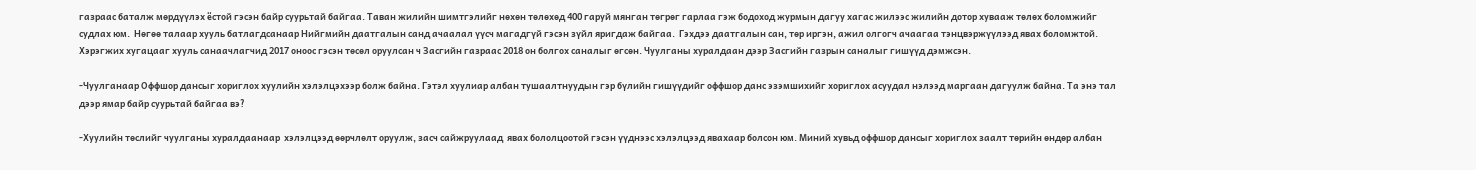газраас баталж мөрдүүлэх ёстой гэсэн байр суурьтай байгаа. Таван жилийн шимтгэлийг нөхөн төлөхөд 400 гаруй мянган төгрөг гарлаа гэж бодоход журмын дагуу хагас жилээс жилийн дотор хувааж төлөх боломжийг судлах юм.  Нөгөө талаар хууль батлагдсанаар Нийгмийн даатгалын санд ачаалал үүсч магадгүй гэсэн зүйл яригдаж байгаа.  Гэхдээ даатгалын сан, төр иргэн, ажил олгогч ачаагаа тэнцвэржүүлээд явах боломжтой. Хэрэгжих хугацааг хууль санаачлагчид 2017 оноос гэсэн төсөл оруулсан ч Засгийн газраас 2018 он болгох саналыг өгсөн. Чуулганы хуралдаан дээр Засгийн газрын саналыг гишүүд дэмжсэн.

-Чуулганаар Оффшор дансыг хориглох хуулийн хэлэлцэхээр болж байна. Гэтэл хуулиар албан тушаалтнуудын гэр бүлийн гишүүдийг оффшор данс эзэмшихийг хориглох асуудал нэлээд маргаан дагуулж байна. Та энэ тал дээр ямар байр суурьтай байгаа вэ?

-Хуулийн төслийг чуулганы хуралдаанаар  хэлэлцээд өөрчлөлт оруулж, засч сайжруулаад  явах бололцоотой гэсэн үүднээс хэлэлцээд явахаар болсон юм. Миний хувьд оффшор дансыг хориглох заалт төрийн өндөр албан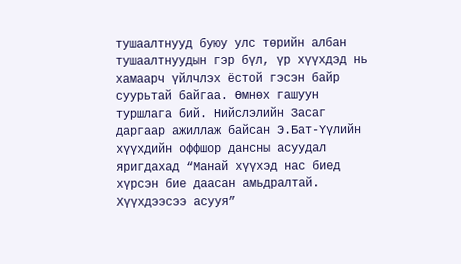тушаалтнууд буюу улс төрийн албан тушаалтнуудын гэр бүл, үр хүүхдэд нь хамаарч үйлчлэх ёстой гэсэн байр суурьтай байгаа. Өмнөх гашуун туршлага бий. Нийслэлийн Засаг даргаар ажиллаж байсан Э.Бат-Үүлийн хүүхдийн оффшор дансны асуудал яригдахад “Манай хүүхэд нас биед хүрсэн бие даасан амьдралтай. Хүүхдээсээ асууя”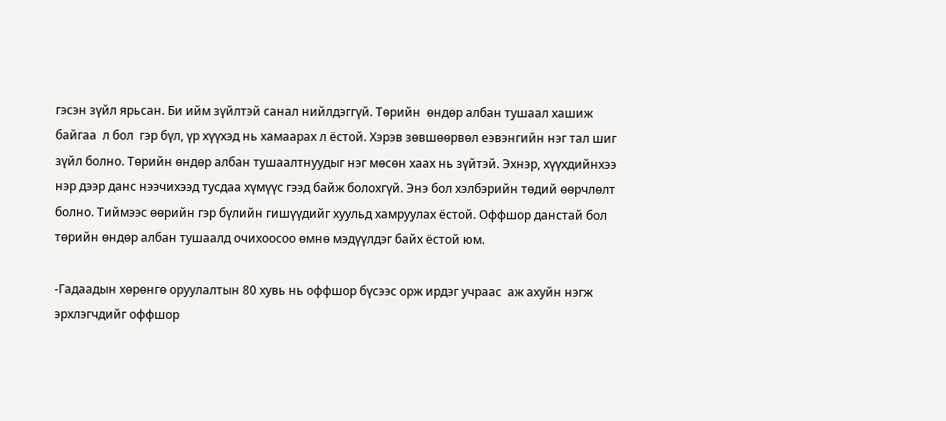гэсэн зүйл ярьсан. Би ийм зүйлтэй санал нийлдэггүй. Төрийн  өндөр албан тушаал хашиж байгаа  л бол  гэр бүл, үр хүүхэд нь хамаарах л ёстой. Хэрэв зөвшөөрвөл еэвэнгийн нэг тал шиг зүйл болно. Төрийн өндөр албан тушаалтнуудыг нэг мөсөн хаах нь зүйтэй. Эхнэр, хүүхдийнхээ нэр дээр данс нээчихээд тусдаа хүмүүс гээд байж болохгүй. Энэ бол хэлбэрийн төдий өөрчлөлт болно. Тиймээс өөрийн гэр бүлийн гишүүдийг хуульд хамруулах ёстой. Оффшор данстай бол төрийн өндөр албан тушаалд очихоосоо өмнө мэдүүлдэг байх ёстой юм.

-Гадаадын хөрөнгө оруулалтын 80 хувь нь оффшор бүсээс орж ирдэг учраас  аж ахуйн нэгж эрхлэгчдийг оффшор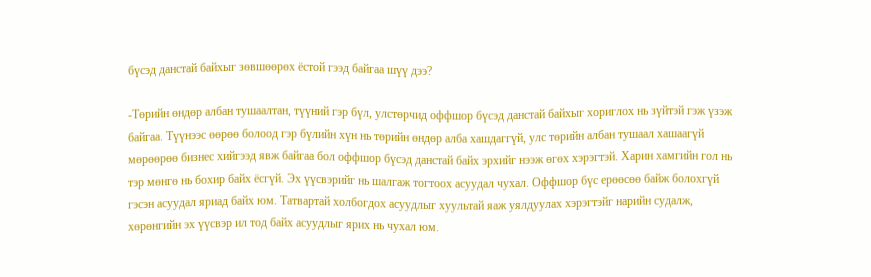бүсэд данстай байхыг зөвшөөрөх ёстой гээд байгаа шүү дээ?

-Төрийн өндөр албан тушаалтан, түүний гэр бүл, улстөрчид оффшор бүсэд данстай байхыг хориглох нь зүйтэй гэж үзэж байгаа. Түүнээс өөрөө болоод гэр бүлийн хүн нь төрийн өндөр алба хашдаггүй, улс төрийн албан тушаал хашаагүй мөрөөрөө бизнес хийгээд явж байгаа бол оффшор бүсэд данстай байх эрхийг нээж өгөх хэрэгтэй. Харин хамгийн гол нь тэр мөнгө нь бохир байх ёсгүй. Эх үүсвэрийг нь шалгаж тогтоох асуудал чухал. Оффшор бүс ерөөсөө байж болохгүй гэсэн асуудал яриад байх юм. Татвартай холбогдох асуудлыг хуультай яаж уялдуулах хэрэгтэйг нарийн судалж, хөрөнгийн эх үүсвэр ил тод байх асуудлыг ярих нь чухал юм.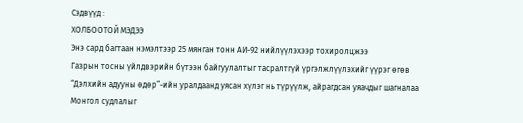Сэдвүүд :
ХОЛБООТОЙ МЭДЭЭ
Энэ сард багтаан нэмэлтээр 25 мянган тонн АИ-92 нийлүүлэхээр тохиролцжээ
Газрын тосны үйлдвэрийн бүтээн байгуулалтыг тасралтгүй үргэлжлүүлэхийг үүрэг өгөв
“Дэлхийн адууны өдөр”-ийн уралдаанд уясан хүлэг нь түрүүлж, айрагдсан уяачдыг шагналаа
Монгол судлалыг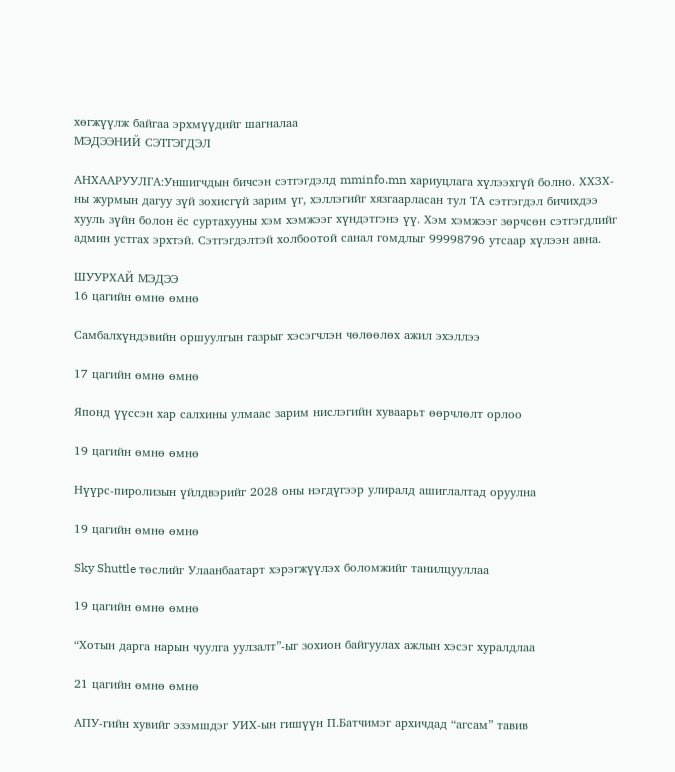хөгжүүлж байгаа эрхмүүдийг шагналаа
МЭДЭЭНИЙ СЭТГЭГДЭЛ

АНХААРУУЛГА:Уншигчдын бичсэн сэтгэгдэлд mminfo.mn хариуцлага хүлээхгүй болно. ХХЗХ-ны журмын дагуу зүй зохисгүй зарим үг, хэллэгийг хязгаарласан тул ТА сэтгэгдэл бичихдээ хууль зүйн болон ёс суртахууны хэм хэмжээг хүндэтгэнэ үү. Хэм хэмжээг зөрчсөн сэтгэгдлийг админ устгах эрхтэй. Сэтгэгдэлтэй холбоотой санал гомдлыг 99998796 утсаар хүлээн авна.

ШУУРХАЙ МЭДЭЭ
16 цагийн өмнө өмнө

Самбалхүндэвийн оршуулгын газрыг хэсэгчлэн чөлөөлөх ажил эхэллээ

17 цагийн өмнө өмнө

Японд үүссэн хар салхины улмаас зарим нислэгийн хуваарьт өөрчлөлт орлоо

19 цагийн өмнө өмнө

Нүүрс-пиролизын үйлдвэрийг 2028 оны нэгдүгээр улиралд ашиглалтад оруулна

19 цагийн өмнө өмнө

Sky Shuttle төслийг Улаанбаатарт хэрэгжүүлэх боломжийг танилцууллаа

19 цагийн өмнө өмнө

“Хотын дарга нарын чуулга уулзалт”-ыг зохион байгуулах ажлын хэсэг хуралдлаа

21 цагийн өмнө өмнө

АПУ-гийн хувийг эзэмшдэг УИХ-ын гишүүн П.Батчимэг архичдад “агсам” тавив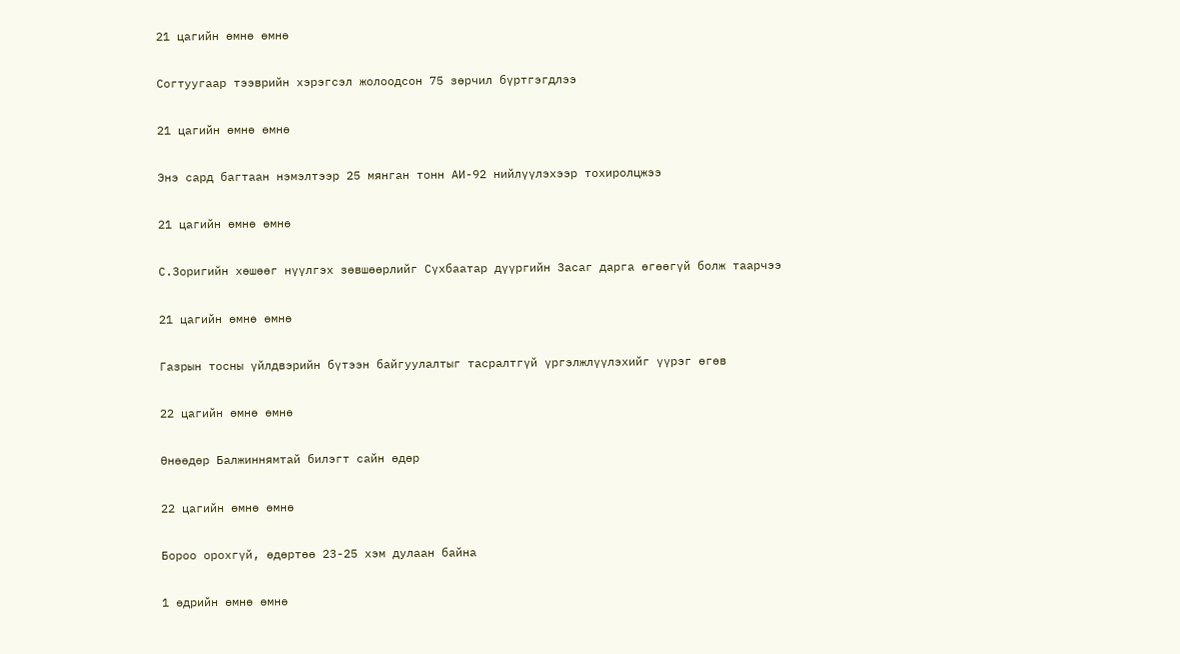21 цагийн өмнө өмнө

Согтуугаар тээврийн хэрэгсэл жолоодсон 75 зөрчил бүртгэгдлээ

21 цагийн өмнө өмнө

Энэ сард багтаан нэмэлтээр 25 мянган тонн АИ-92 нийлүүлэхээр тохиролцжээ

21 цагийн өмнө өмнө

С.Зоригийн хөшөөг нүүлгэх зөвшөөрлийг Сүхбаатар дүүргийн Засаг дарга өгөөгүй болж таарчээ

21 цагийн өмнө өмнө

Газрын тосны үйлдвэрийн бүтээн байгуулалтыг тасралтгүй үргэлжлүүлэхийг үүрэг өгөв

22 цагийн өмнө өмнө

Өнөөдөр Балжиннямтай билэгт сайн өдөр

22 цагийн өмнө өмнө

Бороо орохгүй, өдөртөө 23-25 хэм дулаан байна

1 өдрийн өмнө өмнө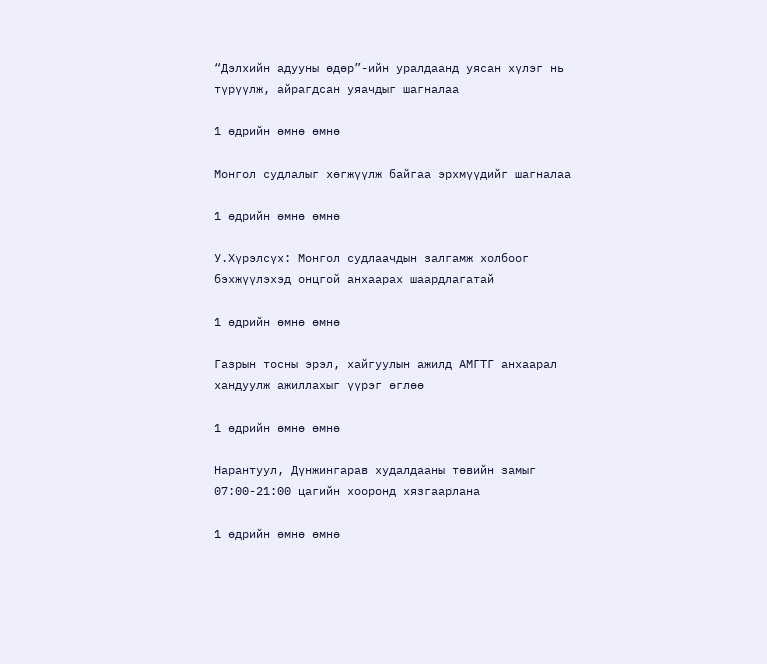“Дэлхийн адууны өдөр”-ийн уралдаанд уясан хүлэг нь түрүүлж, айрагдсан уяачдыг шагналаа

1 өдрийн өмнө өмнө

Монгол судлалыг хөгжүүлж байгаа эрхмүүдийг шагналаа

1 өдрийн өмнө өмнө

У.Хүрэлсүх: Монгол судлаачдын залгамж холбоог бэхжүүлэхэд онцгой анхаарах шаардлагатай

1 өдрийн өмнө өмнө

Газрын тосны эрэл, хайгуулын ажилд АМГТГ анхаарал хандуулж ажиллахыг үүрэг өглөө

1 өдрийн өмнө өмнө

Нарантуул, Дүнжингарав худалдааны төвийн замыг 07:00-21:00 цагийн хооронд хязгаарлана

1 өдрийн өмнө өмнө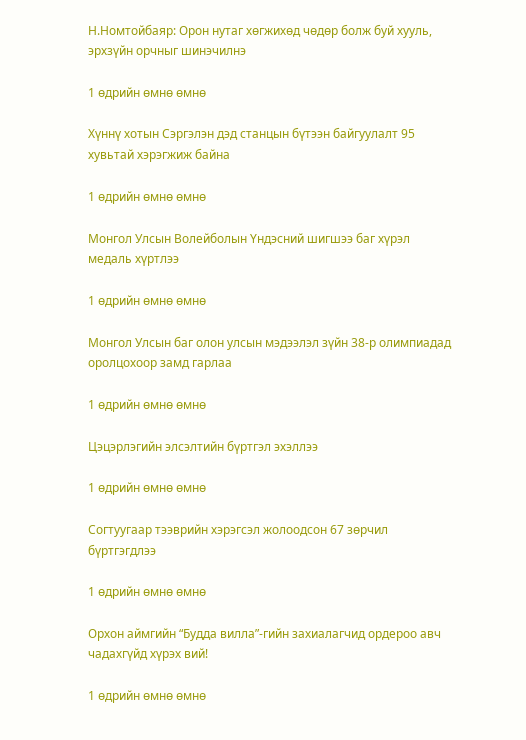Н.Номтойбаяр: Орон нутаг хөгжихөд чөдөр болж буй хууль, эрхзүйн орчныг шинэчилнэ

1 өдрийн өмнө өмнө

Хүннү хотын Сэргэлэн дэд станцын бүтээн байгуулалт 95 хувьтай хэрэгжиж байна

1 өдрийн өмнө өмнө

Монгол Улсын Волейболын Үндэсний шигшээ баг хүрэл медаль хүртлээ

1 өдрийн өмнө өмнө

Монгол Улсын баг олон улсын мэдээлэл зүйн 38-р олимпиадад оролцохоор замд гарлаа

1 өдрийн өмнө өмнө

Цэцэрлэгийн элсэлтийн бүртгэл эхэллээ

1 өдрийн өмнө өмнө

Согтуугаар тээврийн хэрэгсэл жолоодсон 67 зөрчил бүртгэгдлээ

1 өдрийн өмнө өмнө

Орхон аймгийн “Будда вилла”-гийн захиалагчид ордероо авч чадахгүйд хүрэх вий!

1 өдрийн өмнө өмнө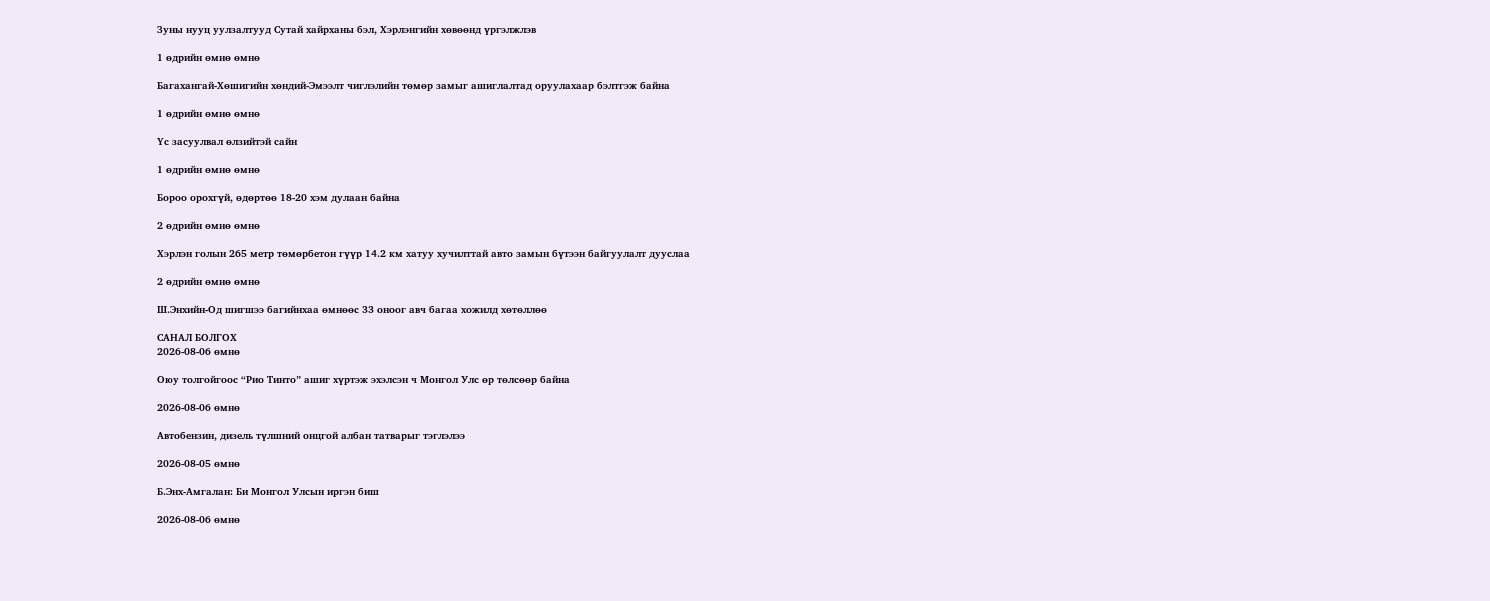Зуны нууц уулзалтууд Сутай хайрханы бэл, Хэрлэнгийн хөвөөнд үргэлжлэв

1 өдрийн өмнө өмнө

Багахангай-Хөшигийн хөндий-Эмээлт чиглэлийн төмөр замыг ашиглалтад оруулахаар бэлтгэж байна

1 өдрийн өмнө өмнө

Үс засуулвал өлзийтэй сайн

1 өдрийн өмнө өмнө

Бороо орохгүй, өдөртөө 18-20 хэм дулаан байна

2 өдрийн өмнө өмнө

Хэрлэн голын 265 метр төмөрбетон гүүр 14.2 км хатуу хучилттай авто замын бүтээн байгуулалт дууслаа

2 өдрийн өмнө өмнө

Ш.Энхийн-Од шигшээ багийнхаа өмнөөс 33 оноог авч багаа хожилд хөтөллөө

САНАЛ БОЛГОХ
2026-08-06 өмнө

Оюу толгойгоос “Рио Тинто” ашиг хүртэж эхэлсэн ч Монгол Улс өр төлсөөр байна

2026-08-06 өмнө

Автобензин, дизель түлшний онцгой албан татварыг тэглэлээ

2026-08-05 өмнө

Б.Энх-Амгалан: Би Монгол Улсын иргэн биш

2026-08-06 өмнө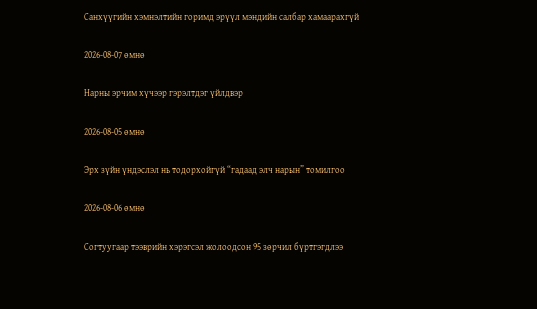Санхүүгийн хэмнэлтийн горимд эрүүл мэндийн салбар хамаарахгүй

2026-08-07 өмнө

Нарны эрчим хүчээр гэрэлтдэг үйлдвэр

2026-08-05 өмнө

Эрх зүйн үндэслэл нь тодорхойгүй “гадаад элч нарын” томилгоо

2026-08-06 өмнө

Согтуугаар тээврийн хэрэгсэл жолоодсон 95 зөрчил бүртгэгдлээ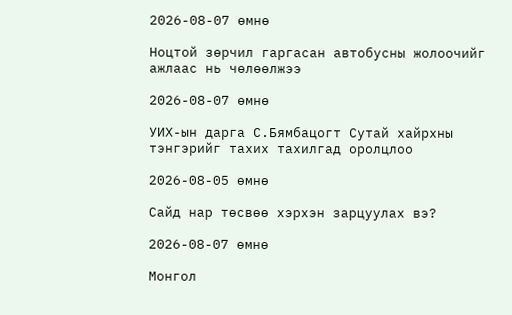2026-08-07 өмнө

Ноцтой зөрчил гаргасан автобусны жолоочийг ажлаас нь чөлөөлжээ

2026-08-07 өмнө

УИХ-ын дарга С.Бямбацогт Сутай хайрхны тэнгэрийг тахих тахилгад оролцлоо

2026-08-05 өмнө

Сайд нар төсвөө хэрхэн зарцуулах вэ?

2026-08-07 өмнө

Монгол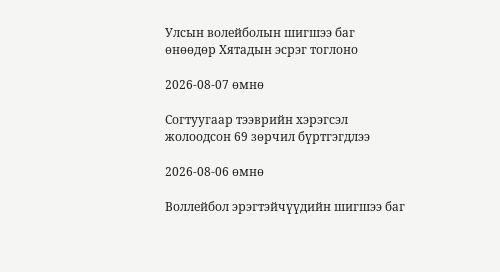Улсын волейболын шигшээ баг өнөөдөр Хятадын эсрэг тоглоно

2026-08-07 өмнө

Согтуугаар тээврийн хэрэгсэл жолоодсон 69 зөрчил бүртгэгдлээ

2026-08-06 өмнө

Воллейбол эрэгтэйчүүдийн шигшээ баг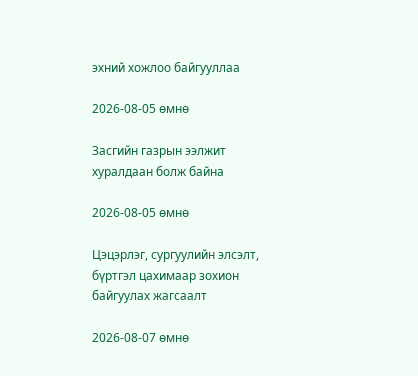эхний хожлоо байгууллаа

2026-08-05 өмнө

Засгийн газрын ээлжит хуралдаан болж байна

2026-08-05 өмнө

Цэцэрлэг, сургуулийн элсэлт, бүртгэл цахимаар зохион байгуулах жагсаалт

2026-08-07 өмнө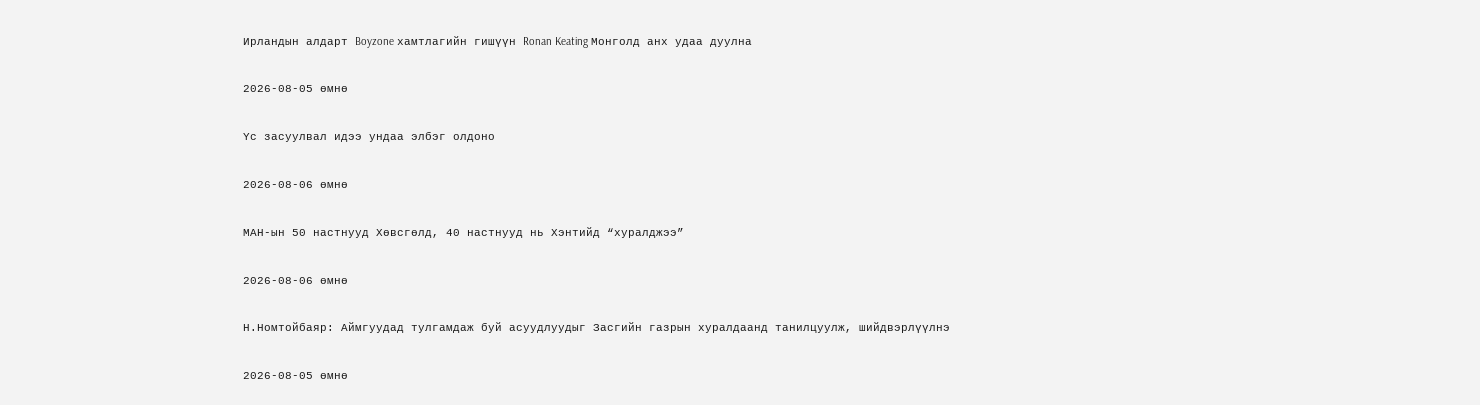Ирландын алдарт Boyzone хамтлагийн гишүүн Ronan Keating Монголд анх удаа дуулна

2026-08-05 өмнө

Үс засуулвал идээ ундаа элбэг олдоно

2026-08-06 өмнө

МАН-ын 50 настнууд Хөвсгөлд, 40 настнууд нь Хэнтийд “хуралджээ”

2026-08-06 өмнө

Н.Номтойбаяр: Аймгуудад тулгамдаж буй асуудлуудыг Засгийн газрын хуралдаанд танилцуулж, шийдвэрлүүлнэ

2026-08-05 өмнө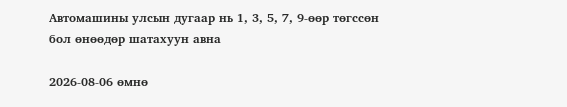Автомашины улсын дугаар нь 1, 3, 5, 7, 9-өөр төгссөн бол өнөөдөр шатахуун авна

2026-08-06 өмнө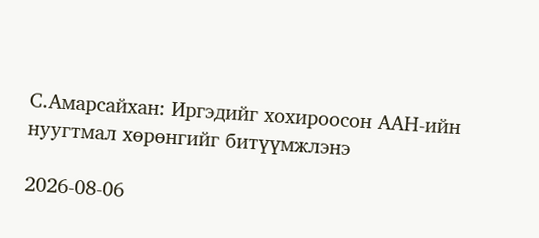С.Амарсайхан: Иргэдийг хохироосон ААН-ийн нуугтмал хөрөнгийг битүүмжлэнэ

2026-08-06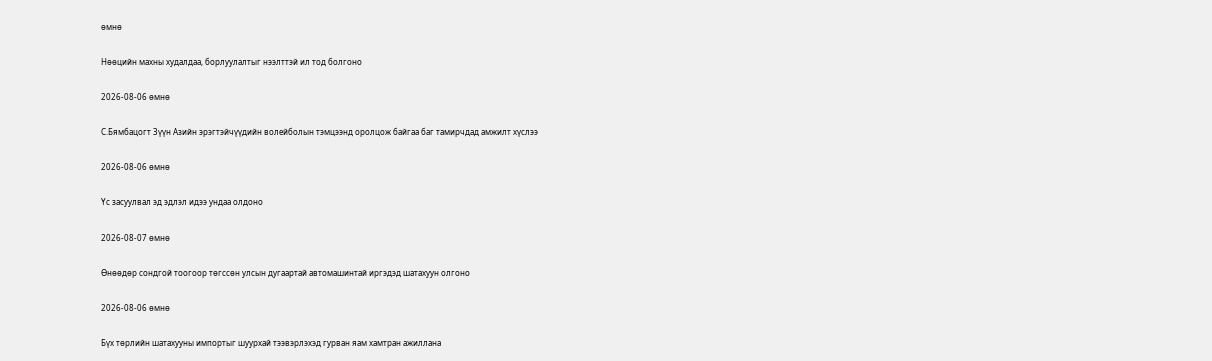өмнө

Нөөцийн махны худалдаа, борлуулалтыг нээлттэй ил тод болгоно

2026-08-06 өмнө

С.Бямбацогт Зүүн Азийн эрэгтэйчүүдийн волейболын тэмцээнд оролцож байгаа баг тамирчдад амжилт хүслээ

2026-08-06 өмнө

Үс засуулвал эд эдлэл идээ ундаа олдоно

2026-08-07 өмнө

Өнөөдөр сондгой тоогоор төгссөн улсын дугаартай автомашинтай иргэдэд шатахуун олгоно

2026-08-06 өмнө

Бүх төрлийн шатахууны импортыг шуурхай тээвэрлэхэд гурван яам хамтран ажиллана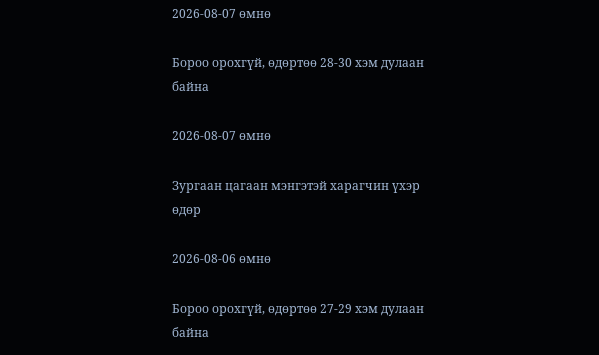2026-08-07 өмнө

Бороо орохгүй, өдөртөө 28-30 хэм дулаан байна

2026-08-07 өмнө

Зургаан цагаан мэнгэтэй харагчин үхэр өдөр

2026-08-06 өмнө

Бороо орохгүй, өдөртөө 27-29 хэм дулаан байна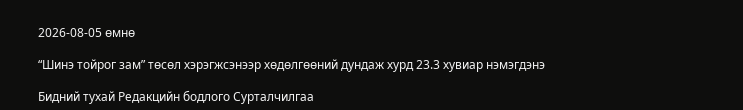2026-08-05 өмнө

“Шинэ тойрог зам” төсөл хэрэгжсэнээр хөдөлгөөний дундаж хурд 23.3 хувиар нэмэгдэнэ

Бидний тухай Редакцийн бодлого Сурталчилгаа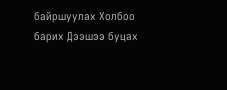байршуулах Холбоо барих Дээшээ буцах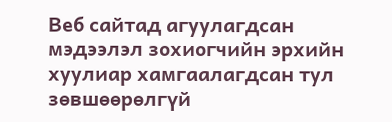Веб сайтад агуулагдсан мэдээлэл зохиогчийн эрхийн хуулиар хамгаалагдсан тул зөвшөөрөлгүй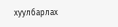хуулбарлах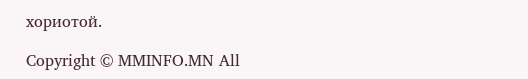хориотой.

Copyright © MMINFO.MN All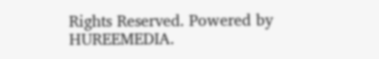Rights Reserved. Powered by HUREEMEDIA.